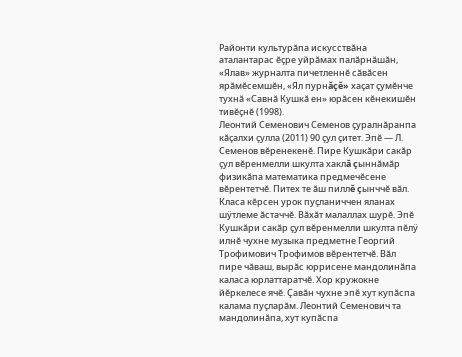Районти культурăпа искусствăна аталантарас ĕçре уйрăмах палăрнăшăн, «Ялав» журналта пичетленнĕ сăвăсен ярăмĕсемшĕн, «Ял пурнăçĕ» хаçат çумĕнче тухнă «Савнă Кушкă ен» юрăсен кĕнекишĕн тивĕçнĕ (1998).
Леонтий Семенович Семенов çуралнăранпа кăçалхи çулла (2011) 90 çул çитет. Эпĕ — Л. Семенов вĕренекенĕ. Пире Кушкăри сакăр çул вĕренмелли шкулта хаклă çыннăмăр физикăпа математика предмечĕсене вĕрентетчĕ. Питех те ăш пиллĕ çынччĕ вăл. Класа кĕрсен урок пуçланиччен яланах шÿтлеме ăстаччĕ. Вăхăт малаллах шурĕ. Эпĕ Кушкăри сакăр çул вĕренмелли шкулта пĕлÿ илнĕ чухне музыка предметне Георгий Трофимович Трофимов вĕрентетчĕ. Вăл пире чăваш, вырăс юррисене мандолинăпа каласа юрлаттаратчĕ. Хор кружокне йĕркелесе ячĕ. Çавăн чухне эпĕ хут купăспа калама пуçларăм. Леонтий Семенович та мандолинăпа, хут купăспа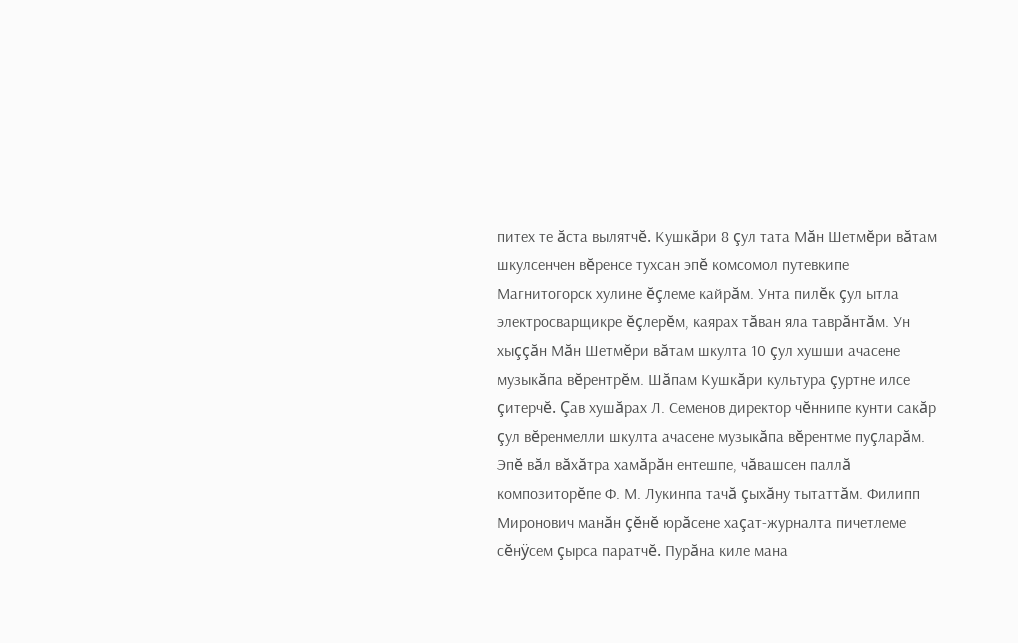питех те ăста вылятчĕ. Кушкăри 8 çул тата Мăн Шетмĕри вăтам шкулсенчен вĕренсе тухсан эпĕ комсомол путевкипе Магнитогорск хулине ĕçлеме кайрăм. Унта пилĕк çул ытла электросварщикре ĕçлерĕм, каярах тăван яла таврăнтăм. Ун хыççăн Мăн Шетмĕри вăтам шкулта 10 çул хушши ачасене музыкăпа вĕрентрĕм. Шăпам Кушкăри культура çуртне илсе çитерчĕ. Çав хушăрах Л. Семенов директор чĕннипе кунти сакăр çул вĕренмелли шкулта ачасене музыкăпа вĕрентме пуçларăм. Эпĕ вăл вăхăтра хамăрăн ентешпе, чăвашсен паллă композиторĕпе Ф. М. Лукинпа тачă çыхăну тытаттăм. Филипп Миронович манăн çĕнĕ юрăсене хаçат-журналта пичетлеме сĕнÿсем çырса паратчĕ. Пурăна киле мана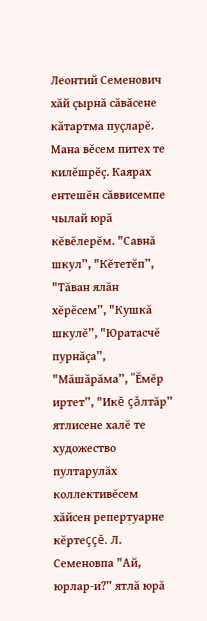Леонтий Семенович хăй çырнă сăвăсене кăтартма пуçларĕ. Мана вĕсем питех те килĕшрĕç. Каярах ентешĕн сăввисемпе чылай юрă кĕвĕлерĕм. "Савнă шкул”, "Кĕтетĕп”, "Тăван ялăн хĕрĕсем”, "Кушкă шкулĕ”, "Юратасчĕ пурнăçа”, "Мăшăрăма”, "Ĕмĕр иртет”, "Икĕ çăлтăр” ятлисене халĕ те художество пултарулăх коллективĕсем хăйсен репертуарне кĕртеççĕ. Л. Семеновпа "Ай, юрлар-и?” ятлă юрă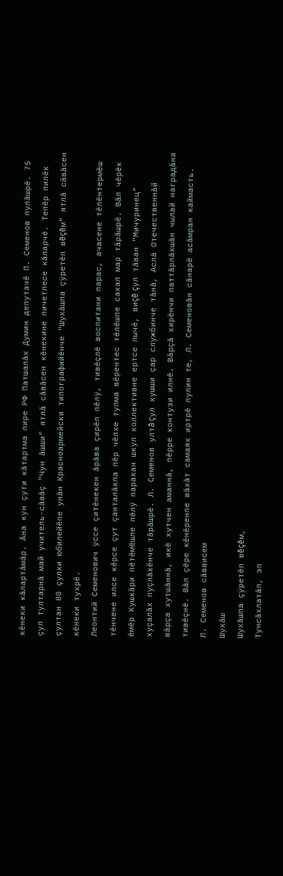кĕнеки кăлартăмăр. Ăна кун çути кăтартма пире РФ Патшалăх Думин депутачĕ П. Семенов пулăшрĕ. 75 çул тултарнă май учитель-сăвăç "Чун ăшши” ятлă сăвăсен кĕнекине пичетлесе кăларчĕ. Тепĕр пилĕк çултан 80 çулхи юбилейĕпе унăн Красноармейски типографийĕнче "Шухăшпа çÿретĕп вĕçĕм” ятлă сăвăсен кĕнеки тухрĕ.
Леонтий Семенович ÿссе çитĕнекен ăрăва çирĕп пĕлÿ, тивĕçлĕ воспитани парас, ачасене тĕлĕнтермĕш тĕнчене илсе кĕрсе çут çанталăкпа пĕр чĕлхе тупма вĕрентес тĕлĕшпе сахал мар тăрăшрĕ. Вăл чĕрĕк ĕмĕр Кушкăри пĕтĕмĕшле пĕлÿ паракан шкул коллективне ертсе пычĕ, виçĕ çул тăван "Мичуринец” хуçалăх пуçлăхĕнче тăрăшрĕ. Л. Семенов ултă çул хушши çар службинче тăнă, Аслă Отечественнăй вăрçа хутшăннă, икĕ хутчен аманнă, пĕрре контузи илнĕ. Вăрçă хирĕнчи паттăрлăхшăн чылай наградăна тивĕçнĕ. Вăл çĕре кĕнĕренпе вăхăт самаях иртрĕ пулин те, Л. Семеновăн сăнарĕ асăмран каймасть.
Л. Семенов сăввисем
Шухăш
Шухăшпа çÿретĕп вĕçĕм,
Тунсăхлатăп, эп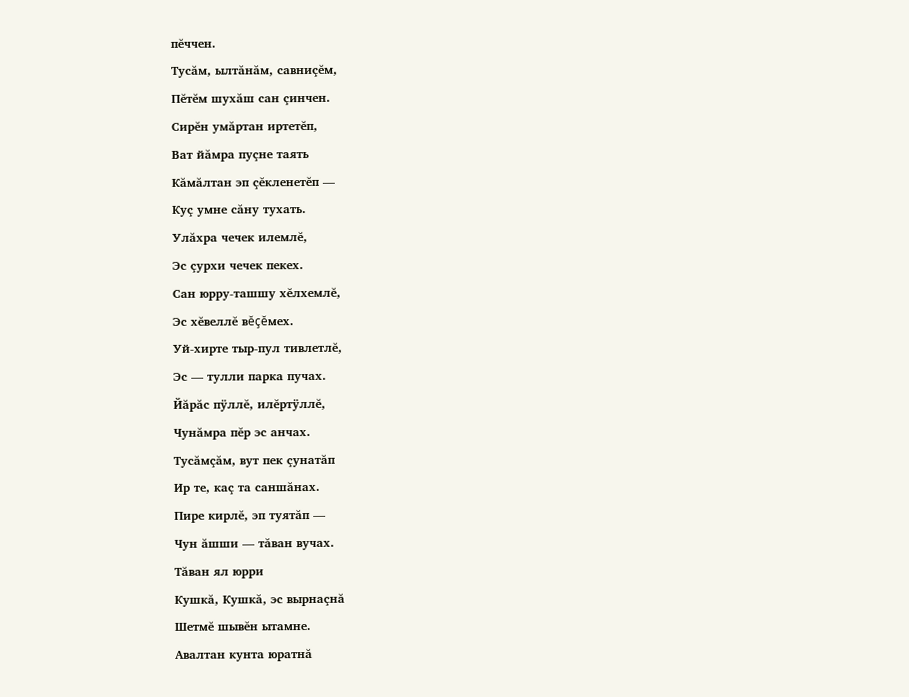пĕччен.
Тусăм, ылтăнăм, савниçĕм,
Пĕтĕм шухăш сан çинчен.
Сирĕн умăртан иртетĕп,
Ват йăмра пуçне таять
Кăмăлтан эп çĕкленетĕп —
Куç умне сăну тухать.
Улăхра чечек илемлĕ,
Эс çурхи чечек пекех.
Сан юрру-ташшу хĕлхемлĕ,
Эс хĕвеллĕ вĕçĕмех.
Уй-хирте тыр-пул тивлетлĕ,
Эс — тулли парка пучах.
Йăрăс пÿллĕ, илĕртÿллĕ,
Чунăмра пĕр эс анчах.
Тусăмçăм, вут пек çунатăп
Ир те, каç та саншăнах.
Пире кирлĕ, эп туятăп —
Чун ăшши — тăван вучах.
Тăван ял юрри
Кушкă, Кушкă, эс вырнаçнă
Шетмĕ шывĕн ытамне.
Авалтан кунта юратнă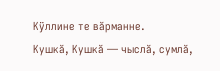Кÿллине те вăрманне.
Кушкă, Кушкă — чыслă, сумлă,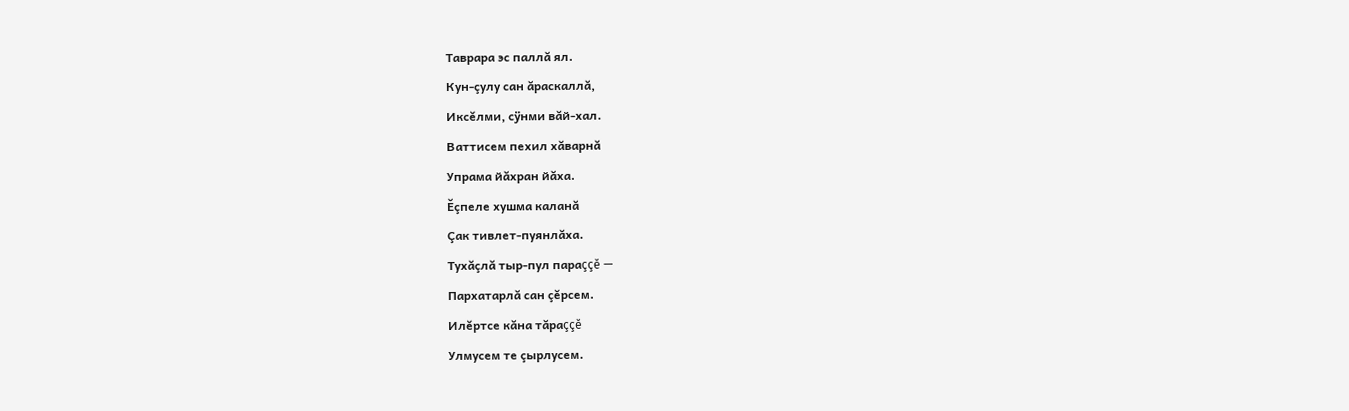Таврара эс паллă ял.
Кун-çулу сан ăраскаллă,
Иксĕлми, сÿнми вăй-хал.
Ваттисем пехил хăварнă
Упрама йăхран йăха.
Ĕçпеле хушма каланă
Çак тивлет-пуянлăха.
Тухăçлă тыр-пул параççĕ —
Пархатарлă сан çĕрсем.
Илĕртсе кăна тăраççĕ
Улмусем те çырлусем.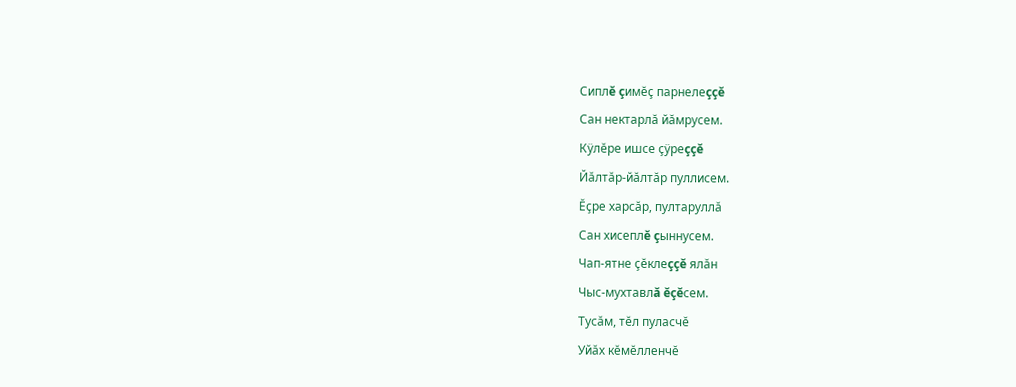Сиплĕ çимĕç парнелеççĕ
Сан нектарлă йăмрусем.
Кÿлĕре ишсе çÿреççĕ
Йăлтăр-йăлтăр пуллисем.
Ĕçре харсăр, пултаруллă
Сан хисеплĕ çыннусем.
Чап-ятне çĕклеççĕ ялăн
Чыс-мухтавлă ĕçĕсем.
Тусăм, тĕл пуласчĕ
Уйăх кĕмĕлленчĕ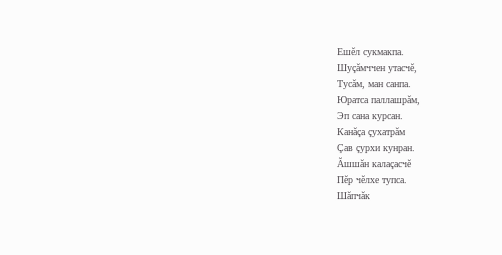Ешĕл сукмакпа.
Шуçăмччен утасчĕ,
Тусăм, ман санпа.
Юратса паллашрăм,
Эп сана курсан.
Канăçа çухатрăм
Çав çурхи кунран.
Ăшшăн калаçасчĕ
Пĕр чĕлхе тупса.
Шăпчăк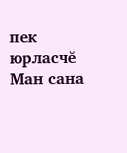пек юрласчĕ
Ман сана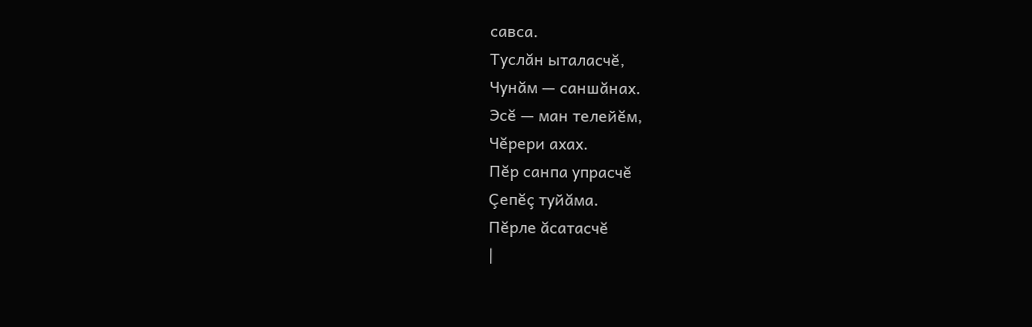савса.
Туслăн ыталасчĕ,
Чунăм — саншăнах.
Эсĕ — ман телейĕм,
Чĕрери ахах.
Пĕр санпа упрасчĕ
Çепĕç туйăма.
Пĕрле ăсатасчĕ
|